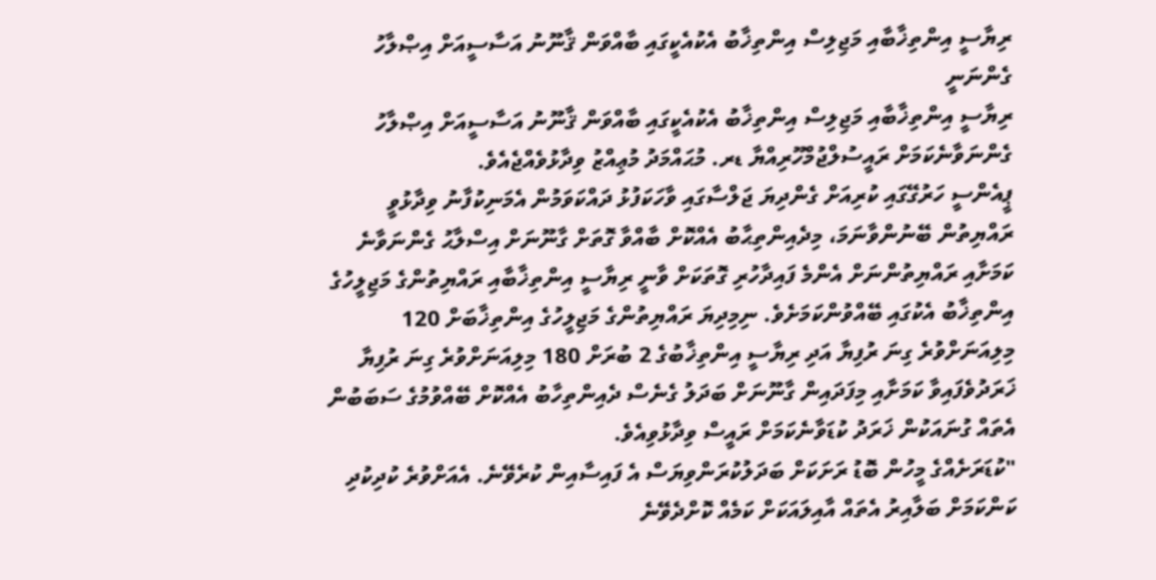ރިޔާސީ އިންތިޚާބާއި މަޖިލިސް އިންތިޚާބު އެކުއެކީގައި ބާއްވަން ޤާނޫނު އަސާސީއަށް އިޞްލާހު ގެންނަނީ
ރިޔާސީ އިންތިޚާބާއި މަޖިލިސް އިންތިޚާބު އެކުއެކީގައި ބާއްވަން ޤާނޫނު އަސާސީއަށް އިޞްލާހު ގެންނަވާނެކަމަށް ރައީސުލްޖުމްހޫރިއްޔާ ޑރ. މުޙައްމަދު މުޢިއްޒު ވިދާޅުވެއްޖެއެވެ.
ޕީއެންސީ ހަރުގޭގައި ކުރިއަށް ގެންދިޔަ ޖަލްސާގައި ވާހަކަފުޅު ދައްކަވަމުން އެމަނިކުފާނު ވިދާޅުވީ ރައްޔިތުން ބޭނުންވާނަމަ، މިދެއިންތިޙާބު އެއްކޮށް ބާއްވާ ގޮތަށް ގާނޫނަށް އިސްލާޙު ގެންނަވާނެ ކަމަށާއި ރައްޔިތުންނަށް އެންމެ ފައިދާހުރި ގޮތަކަށް ވާނީ ރިޔާސީ އިންތިޚާބާއި ރައްޔިތުންގެ މަޖިލީހުގެ އިންތިޚާބު އެކުގައި ބޭއްވުންކަމަށެވެ. ނިމިދިޔަ ރައްޔިތުންގެ މަޖިލީހުގެ އިންތިޚާބަށް 120 މިލިއަނަށްވުރެ ގިނަ ރުފިޔާ އަދި ރިޔާސީ އިންތިޚާބުގެ 2 ބުރަށް 180 މިލިއަނަށްވުރެ ގިނަ ރުފިޔާ ޚަރަދުވެފައިވާ ކަމަށާއި މިފަދައިން ގާނޫނަށް ބަދަލު ގެނެސް ދެއިންތިހާބު އެއްކޮށް ބޭއްވުމުގެ ސަބަބުން އެތައް ގުނައަކުން ޚަރަދު ކުޑަވާނެކަމަށް ރައީސް ވިދާޅުވިއެވެ.
"ކުޑަރަށެއްގެ މީހުން ބޮޑު ރަށަކަށް ބަދަލުކުރަންވިޔަސް އެ ފައިސާއިން ކުރެވޭނެ. އެއަށްވުރެ ކުދިކުދި ކަންކަމަށް ބަލާއިރު އެތައް އާއިލައަކަށް ކަމެއް ކޮށްދެވޭނެ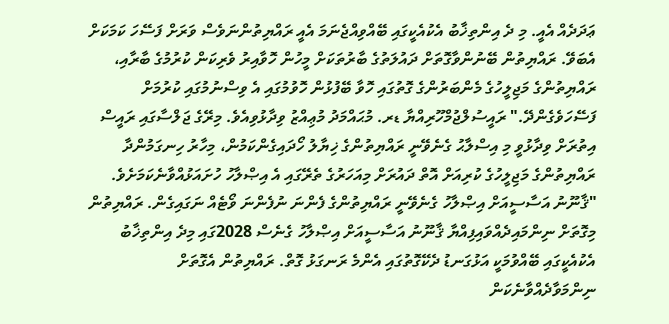ޢަދަދެއް އެއީ. މި ދެ އިންތިޚާބު އެކުއެކީގައި ބޭއްވިއްޖެނަމަ އެއީ ރައްޔިތުންނަވެސް ވަރަށް ފަސޭހަ ކަމަކަށް އެބަވޭ. ރައްޔިތުން ބޭނުންވާގޮތަށް ދައުލަތުގެ ބާރުތަކަށް މީހުން ހޮވާއިރު ވެރިކަން ކުރުމުގެ ބާރާއި، ރައްޔިތުންގެ މަޖިލީހުގެ މެންބަރުންގެ ގޮތުގައި ހޮވާ ބޭފުޅުން ހޮވުމުގައި އެ ވިސްނުމުގައި ކުރުމަށް ފަސޭހަވެގެންދޭ." ރައީސުލްޖުމްހޫރިއްޔާ ޑރ. މުޙައްމަދު މުޢިއްޒު ވިދާޅުވިއެވެ. މިރޭގެ ޖަލްސާގައި ރައީސް އިތުރަށް ވިދާޅުވީ މި އިސްލާޙު ގެނެވޭނީ ރައްޔިތުންގެ ޚިޔާލު ހޯދައިގެންކަމުން، މިހާރު ހިނގަމުންދާ ރައްޔިތުންގެ މަޖިލީހުގެ ކުރިއަށް އޮތް ދައުރަށް މިއަހަރުގެ ތެރޭގައި އެ އިޞްލާހު ހުށައަޅުއްވާނެކަމަށެވެ.
"ޤާނޫނު އަސާސީއަށް އިޞްލާހު ގެނެވޭނީ ރައްޔިތުންގެ ފެންނަ ނުފެންނަ ވޯޓެއް ނަގައިގެން. ރައްޔިތުން މިގޮތަށް ނިންމައިދެއްވައިފިއްޔާ ޤާނޫނު އަސާސީއަށް އިޞްލާހު ގެނެސް 2028ގައި މިދެ އިންތިޚާބު އެކުއެކީގައި ބޭއްވުމަކީ އަޅުގަނޑު ދެކޭގޮތުގައި އެންމެ ރަނގަޅު ގޮތް. ރައްޔިތުން އެގޮތަށް ނިންމަވާދެއްވާނެކަން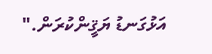އަޅުގަނޑު ޔަޤީންކުރަން."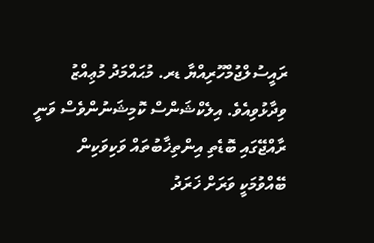ރައީސުލްޖުމްހޫރިއްޔާ ޑރ. މުޙައްމަދު މުޢިއްޒު ވިދާޅުވިއެވެ. އިލެކްޝަންސް ކޮމިޝަނުންވެސް ވަނީ ރާއްޖޭގައި ބޮޑެތި އިންތިޚާބުތައް ވަކިވަކިން ބޭއްވުމަކީ ވަރަށް ޚަރަދު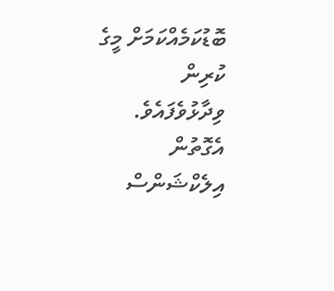ބޮޑުކަމެއްކަމަށް މީގެ ކުރިން ވިދާޅުވެފައެވެ. އެގޮތުން އިލެކްޝަންސް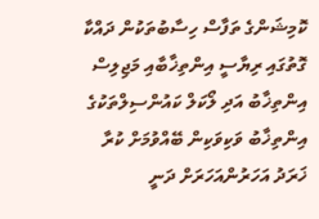ކޮމިޝަންގެ ތަފާސް ހިސާބުތަކުން ދައްކާ ގޮތުގައި ރިޔާސީ އިންތިޚާބާއި މަޖިލިސް އިންތިޚާބު އަދި ލޯކަލް ކައުންސިލްތަކުގެ އިންތިޚާބު ވަކިވަކިން ބޭއްވުމަށް ކުރާ ޚަރަދު އަހަރުންއަހަރަށް ދަނީ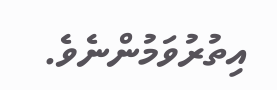އިތުރުވަމުންނެވެ.